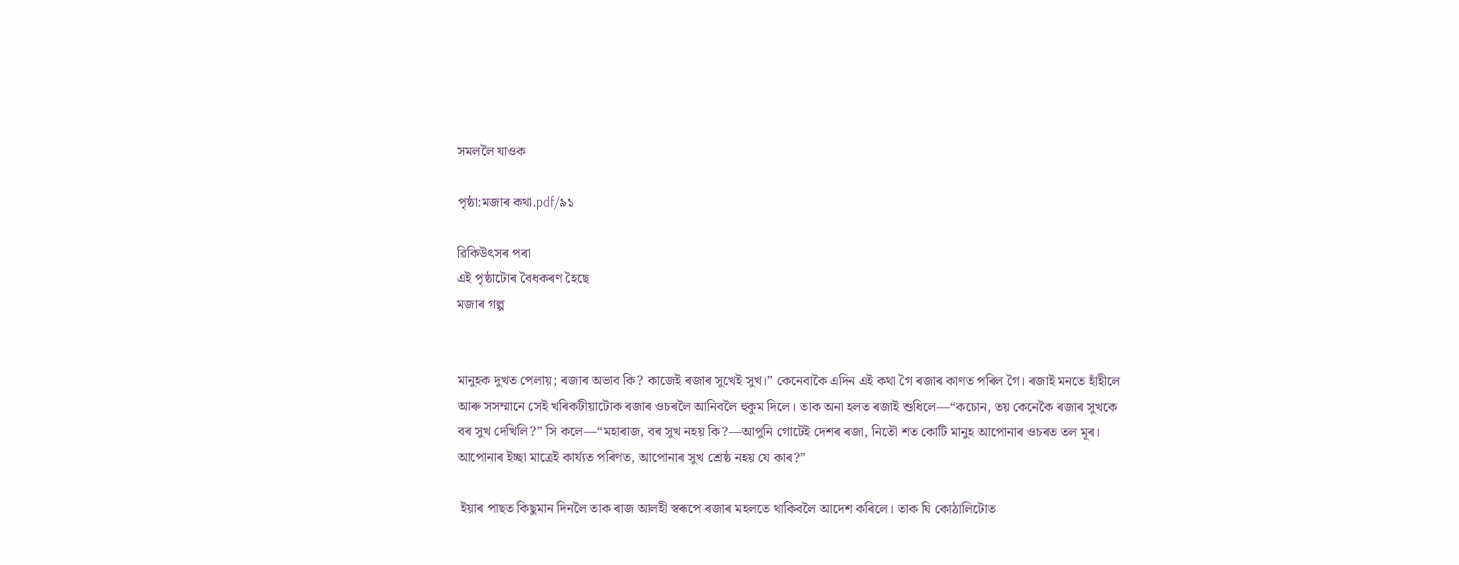সমললৈ যাওক

পৃষ্ঠা:মজাৰ কথা.pdf/৯১

ৱিকিউৎসৰ পৰা
এই পৃষ্ঠাটোৰ বৈধকৰণ হৈছে
মজাৰ গল্প


মানুহক দুখত পেলায়; ৰজাৰ অভাব কি? কাজেই ৰজাৰ সুখেই সুখ।” কেনেবাকৈ এদিন এই কথা গৈ ৰজাৰ কাণত পৰিল গৈ। ৰজাই মনতে হাঁহীলে আৰু সসম্মানে সেই খৰিকটীয়াটোক ৰজাৰ ওচৰলৈ আনিবলৈ হুকুম দিলে। তাক অনা হলত ৰজাই শুধিলে—“কচোন, তয় কেনেকৈ ৰজাৰ সুখকে বৰ সুখ দেখিলি?” সি কলে—“মহাৰাজ, বৰ সুখ নহয় কি?—আপুনি গোটেই দেশৰ ৰজা, নিতৌ শত কোটি মানুহ আপোনাৰ ওচৰত তল মূৰ। আপোনাৰ ইচ্ছা মাত্ৰেই কাৰ্য্যত পৰিণত, আপোনাৰ সুখ শ্ৰেষ্ঠ নহয় যে কাৰ?”

 ইয়াৰ পাছত কিছুমান দিনলৈ তাক ৰাজ আলহী স্বৰূপে ৰজাৰ মহলতে থাকিবলৈ আদেশ কৰিলে। তাক যি কোঠালিটোত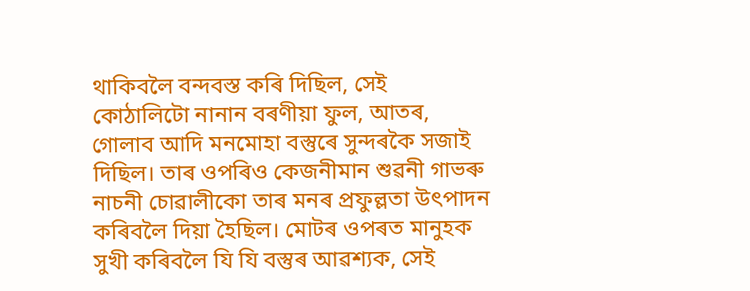থাকিবলৈ বন্দবস্ত কৰি দিছিল, সেই কোঠালিটো নানান বৰণীয়া ফুল, আতৰ, গোলাব আদি মনমোহা বস্তুৰে সুন্দৰকৈ সজাই দিছিল। তাৰ ওপৰিও কেজনীমান শুৱনী গাভৰু নাচনী চোৱালীকো তাৰ মনৰ প্ৰফুল্লতা উৎপাদন কৰিবলৈ দিয়া হৈছিল। মোটৰ ওপৰত মানুহক সুখী কৰিবলৈ যি যি বস্তুৰ আৱশ্যক, সেই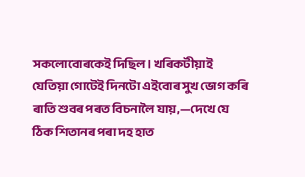সকলোবোৰকেই দিছিল। খৰিকটীয়াই যেতিয়া গোটেই দিনটো এইবোৰ সুখ ভোগ কৰি ৰাতি শুবৰ পৰত বিচনালৈ যায়,—দেখে যে ঠিক শিতানৰ পৰা দহ হাত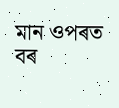মান ওপৰত বৰ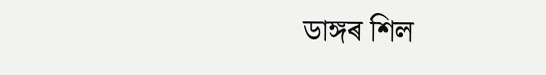ডাঙ্গৰ শিল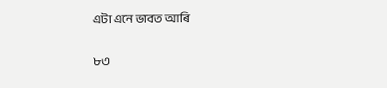এটা এনে ভাবত আৰি

৮৩